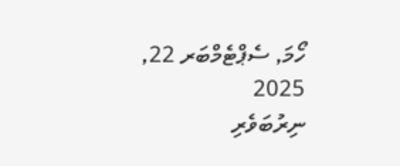ހޯމަ, ސެޕްޓެމްބަރ 22, 2025
ނިރުބަވެރި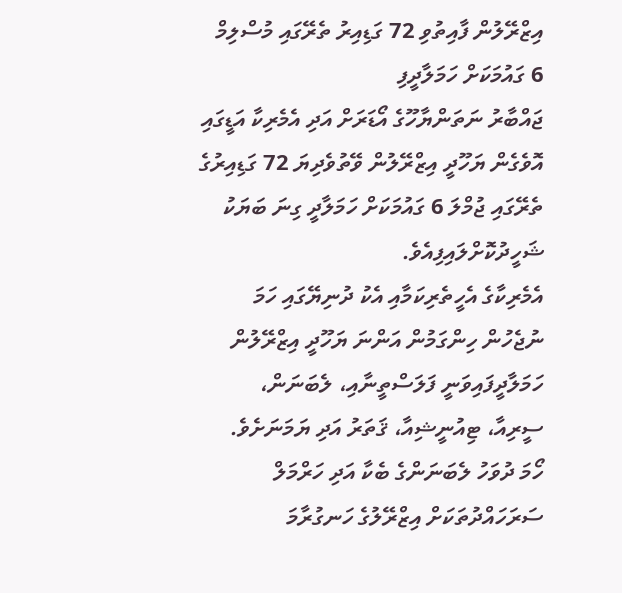އިޒްރޭލުން ފާއިތުވި 72 ގަޑިއިރު ތެރޭގައި މުސްލިމް 6 ގައުމަކަށް ހަމަލާދީފި
ޖައްބާރު ނަތަންޔާހޫގެ އޯޑަރަށް އަދި އެމެރިކާ އަޑީގައި އޮވެގެން ޔަހޫދީ އިޒްރޭލުން ވޭތުވެދިޔަ 72 ގަޑިއިރުގެ ތެރޭގައި ޖުމްލަ 6 ގައުމަކަށް ހަމަލާދީ ގިނަ ބަޔަކު ޝަހީދުކޮށްލައިފިއެވެ.
އެމެރިކާގެ އެހީތެރިކަމާއި އެކު ދުނިޔޭގައި ހަމަ ނުޖެހުން ހިންގަމުން އަންނަ ޔަހޫދީ އިޒްރޭލުން ހަމަލާދީފައިވަނީ ފަލަސްތީނާއި، ލެބަނަން، ސީރިއާ، ޓިއުނީޝިއާ، ޤަތަރު އަދި ޔަމަނަށެވެ.
ހޯމަ ދުވަހު ލެބަނަންގެ ބެކާ އަދި ހަރްމަލް ސަރަހައްދުތަކަށް އިޒްރޭލުގެ ހަނގުރާމަ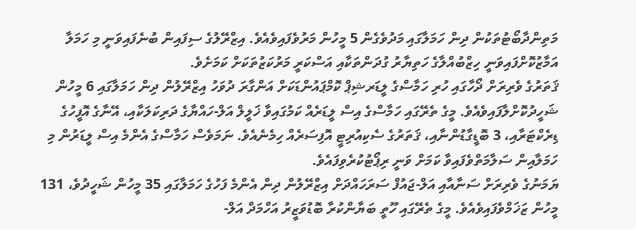މަތިންދާބޯޓުތަކުން ދިން ހަމަލާގައި މަދުވެގެން 5 މީހުން މަރުވެފައިވެއެވެ. އިޒްރޭލުގެ ސިފައިން ބުނެފައިވަނީ މި ހަމަލާ އަމާޒުކޮށްފައިވަނީ ހިޒްބުއްލާގެ ހަތިޔާރު ގުދަންތަކާއި އަސްކަރީ މަރުކަޒުތަކަށް ކަމަށެވެ.
ޤަތަރުގެ ވެރިރަށް ދޯހާގައި ހުރި ހަމާސްގެ ލީޑަރޝިޕް ކޮމްޕައުންޑަކަށް އަންގާރަ ދުވަހު އިޒްރޭލުން ދިން ހަމަލާގައި 6 މީހުން ޝަހީދުކޮށްލާފައިވެއެވެ. މީގެ ތެރޭގައި ހަމާސްގެ އިސް ލީޑަރެއް ކަމުގައިވާ ޚަލީލް އަލް-ހައްޔާގެ ދަރިކަލަކާއި، އޭނާގެ އޮފީހުގެ ޑިރެކްޓަރާއި، 3 ބޮޑީގާޑުންނާއި، ޤަތަރުގެ ސެކިއުރިޓީ އޮފިސަރެއް ހިމެނެއެވެ. ނަމަވެސް ހަމާސްގެ އެންމެ އިސް ލީޑަރުން މި ހަމަލާއިން ސަލާމަތްވެފައިވާ ކަމަށް ވަނީ ރިޕޯޓުކުރެވިފައެވެ.
ޔަމަނުގެ ވެރިރަށް ސަނާއާއި އަލް-ޖައުފް ސަރަހައްދަށް އިޒްރޭލުން ދިން އެންމެ ފަހުގެ ހަމަލާގައި 35 މީހުން ޝަހީދުވެ، 131 މީހުން ޒަޚަމްވެފައިވެއެވެ. މީގެ ތެރޭގައި ހޫތީ ބަޔާންކުރާ ބޮޑުވަޒީރު އަހްމަދް އަލް-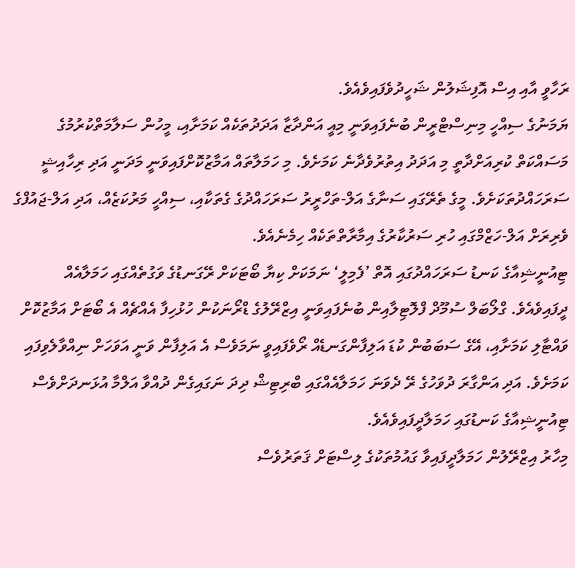ރަހާވީ އާއި އިސް އޮފިޝަލުން ޝަހީދުވެފައިވެއެވެ.
ޔަމަނުގެ ސިއްހީ މިނިސްޓްރީން ބުނެފައިވަނީ މިއީ އަންދާޒާ އަދަދުތަކެއް ކަމަށާއި، މީހުން ސަލާމަތްކުރުމުގެ މަސައްކަތް ކުރިއަށްދާތީ މި އަދަދު އިތުރުވެދާނެ ކަމަށެވެ. މި ހަމަލާތައް އަމާޒުކޮށްފައިވަނީ މަދަނީ އަދި ރިހާއިޝީ ސަރަހައްދުތަކަށެވެ. މީގެ ތެރޭގައި ސަނާގެ އަލް-ތަހްރީރު ސަރަހައްދުގެ ގެތަކާއި، ސިއްހީ މަރުކަޒެއް، އަދި އަލް-ޖައުފްގެ ވެރިރަށް އަލް-ހަޒްމްގައި ހުރި ސަރުކާރުގެ އިމާރާތްތަކެއް ހިމެނެއެވެ.
ޓިއުނީޝިއާގެ ކަނޑު ސަރަހައްދުގައި އޮތް ’ފެމިލީ‘ ނަމަކަށް ކިޔާ ބޯޓަކަށް ރޭގަނޑުގެ ވަގުތެއްގައި ހަމަލާއެއް ދީފައިވެއެވެ. ގްލޯބަލް ސުމޫދް ފްލޮޓިލާއިން ބުނެފައިވަނީ އިޒްރޭލުގެ ޑްރޯނަކުން ހުޅުހިފާ އެއްޗެއް އެ ބޯޓަށް އަމާޒުކޮށް ވައްޓާލި ކަމަށާއި، އޭގެ ސަބަބުން ކުޑަ އަލިފާންގަނޑެއް ރޯވެފައިވީ ނަމަވެސް އެ އަލިފާން ވަނީ އަވަހަށް ނިއްވާލެވިފައި ކަމަށެވެ. އަދި އަންގާރަ ދުވަހުގެ ރޭ ދެވަނަ ހަމަލާއެއްގައި ބްރިޓިޝް ދިދަ ނަގައިގެން ދުއްވާ އަލްމާ އުޅަނދަށްވެސް ޓިއުނީޝިއާގެ ކަނޑުގައި ހަމަލާދީފައިވެއެވެ.
މިހާރު އިޒްރޭލުން ހަމަލާދީފައިވާ ގައުމުތަކުގެ ލިސްޓަށް ޤަތަރުވެސް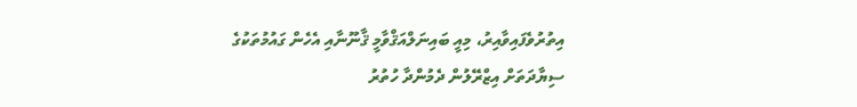އިތުރުވެފައިވާއިރު، މިއީ ބައިނަލްއަޤްވާމީ ޤާނޫނާއި އެހެން ގައުމުތަކުގެ ސިޔާދަތަށް އިޒްރޭލުން ދެމުންދާ ހުތުރު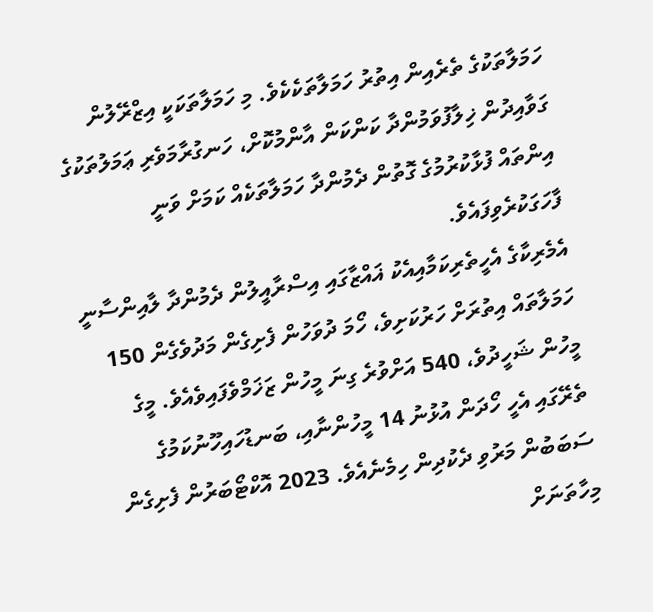ހަމަލާތަކުގެ ތެރެއިން އިތުރު ހަމަލާތަކެކެވެ. މި ހަމަލާތަކަކީ އިޒްރޭލުން ގަވާއިދުން ޚިލާފުވަމުންދާ ކަންކަން އާންމުކޮށް، ހަނގުރާމަވެރި ޢަމަލުތަކުގެ އިންތައް ފުޅާކުރުމުގެ ގޮތުން ދެމުންދާ ހަމަލާތަކެއް ކަމަށް ވަނީ ފާހަގަކުރެވިފައެވެ.
އެމެރިކާގެ އެހީތެރިކަމާއިއެކު ޣައްޒާގައި އިސްރާއީލުން ދެމުންދާ ލާއިންސާނީ ހަމަލާތައް އިތުރަށް ހަރުކަށިވެ، ހޯމަ ދުވަހުން ފެށިގެން މަދުވެގެން 150 މީހުން ޝަހީދުވެ، 540 އަށްވުރެ ގިނަ މީހުން ޒަޚަމްވެފައިވެއެވެ. މީގެ ތެރޭގައި އެހީ ހޯދަން އުޅުނު 14 މީހުންނާއި، ބަނޑުހައިހޫނުކަމުގެ ސަބަބުން މަރުވި ދެކުދިން ހިމެނެއެވެ. 2023 އޮކްޓޯބަރުން ފެށިގެން މިހާތަނަށް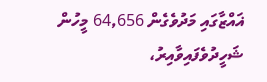ޣައްޒާގައި މަދުވެގެން 64,656 މީހުން ޝަހީދުވެފައިވާއިރު،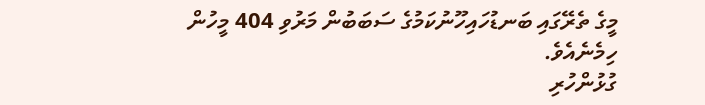މީގެ ތެރޭގައި ބަނޑުހައިހޫނުކަމުގެ ސަބަބުން މަރުވި 404 މީހުން ހިމެނެއެވެ.
ގުޅުންހުރި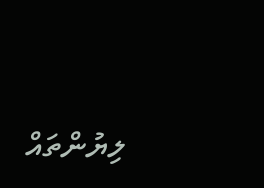ލިޔުންތައް